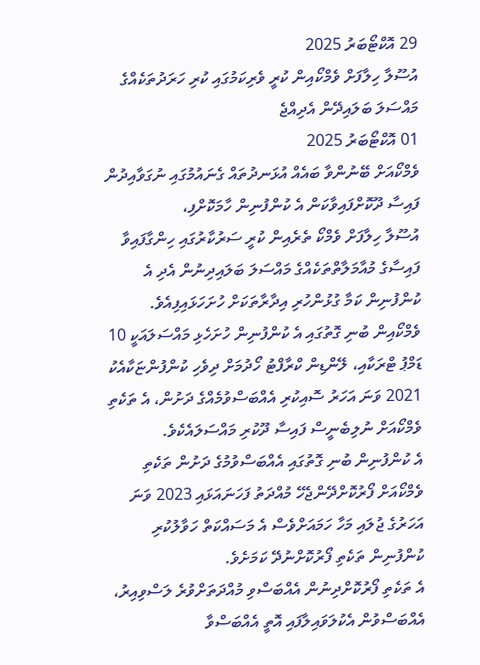29 އޮކްޓޯބަރު 2025
އުސޫލާ ހިލާފަށް ވެމްކޯއިން ކުރީ ވެރިކަމުގައި ކުރި ހަރަދުތަކެއްގެ މައްސަލަ ބަލައިދޭން އެދިއްޖެ
01 އޮކްޓޯބަރު 2025
ވެމްކޯއަށް ބޭނުންވާ ބައެއް އުޅަނދުތައް ގެނައުމުގައި ނުގަވާއިދުން ފައިސާ ދޫކޮށްފައިވާކަން އެ ކުންފުނިން ހާމަކޮށްފި،
އުސޫލާ ހިލާފަށް ވެމްކޯ ތެރެއިން ކުރީ ސަރުކާރުގައި ހިންގާފައިވާ ފައިސާގެ މުއާމަލާތްތަކެއްގެ މައްސަލަ ބަލައިދިނުން އެދި އެ ކުންފުނިން ކަމާ ގުޅުންހުރި އިދާރާތަކަށް ހުށަހަޅައިފިއެވެ.
ވެމްކޯއިން ބުނި ގޮތުގައި އެ ކުންފުނިން ހުށަހެޅި މައްސަލައަކީ 10 ޑަމްޕު ޓްރަކާއި، ލޭންޑިން ކްރާފްޓު ހޯދުމަށް ދިވެހި ކުންފުންޏަކާއެކު 2021 ވަނަ އަހަރު ސޮއިކުރި އެއްބަސްވުމެއްގެ ދަށުން، އެ ތަކެތި ވެމްކޯއަށް ނުލިބެނީސް ފައިސާ ދޫކުރި މައްސަލައެކެވެ.
އެ ކުންފުނިން ބުނި ގޮތުގައި އެއްބަސްވުމުގެ ދަށުން ތަކެތި ވެމްކޯއަށް ފޯރުކޮށްދޭންޖެހޭ މުއްދަތު ފަހަނައަޅައި 2023 ވަނަ އަހަރުގެ ޖުލައި މަހާ ހަމައަށްވެސް އެ މަސައްކަތް ހަވާލުކުރި ކުންފުނިން ތަކެތި ފޯރުކޮށްނުދޭ ކަމަށެވެ.
އެ ތަކެތި ފޯރުކޮށްދިނުން އެއްބަސްވި މުއްދަތަށްވުރެ ލަސްވިއިރު، އެއްބަސްވުން އެކުލަވައިލާފައި އޮތީ އެއްބަސްވާ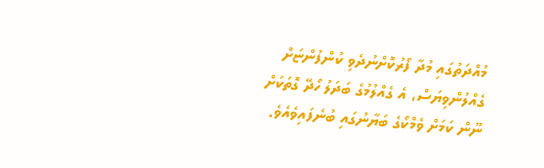މުއްދަތުގައި މުދާ ފޯރުކޮށްނުދެވި ކުންފުންޏަށް ގެއްލުންވިޔަސް، އެ ގެއްލުމުގެ ބަދަލު ހޯދޭ ގޮތަކަށް ނޫން ކަމަށް ވެމްކޯގެ ބަޔާނުގައި ބުނެފައިވެއެވެ.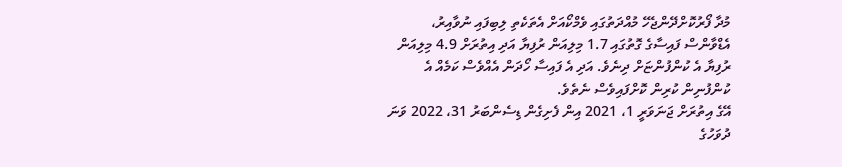މުދާ ފޯރުކޮށްދޭންޖެހޭ މުއްދަތުގައި ވެމްކޯއަށް އެތަކެތި ލިބިފައި ނުވާއިރު، އެޑްވާންސް ފައިސާގެ ގޮތުގައި 1.7 މިލިއަން ރުފިޔާ އަދި އިތުރަށް 4.9 މިލިއަން ރުފިޔާ އެ ކުންފުންޏަށް ދިނެވެ. އަދި އެ ފައިސާ ހޯދަން އެއްވެސް ކަމެއް އެ ކުންފުނިން ކުރިން ކޮށްފައިވެސް ނެތެވެ.
އޭގެ އިތުރަށް ޖަނަވަރީ 1، 2021 އިން ފެށިގެން ޑިސެންބަރު 31، 2022 ވަނަ ދުވަހުގެ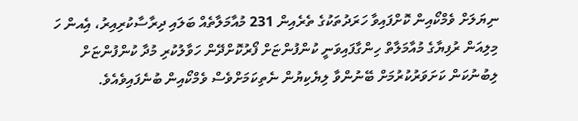ނިޔަލަށް ވެމްކޯއިން ކޮށްފައިވާ ހަރަދުތަކުގެ ތެރެއިން 231 މުއާމަލާތެއް ބަލައި ދިރާސާކުރިއިރު، އެިއން ހަ މިލިއަން ރުފިޔާގެ މުއާމަލާތް ހިންގާފައިވަނީ ކުންފުންޏަށް ފޯރުކޮށްދޭން ހަވާލުކުރި މުދާ ކުންފުންޏަށް ލިބުނުކަން ކަށަވަރުކުރުމަށް ބޭނުންވާ ލިޔެކިޔުން ނެތިކަމަށްވެސް ވެމްކޯއިން ބުނެފައިވެއެވެ.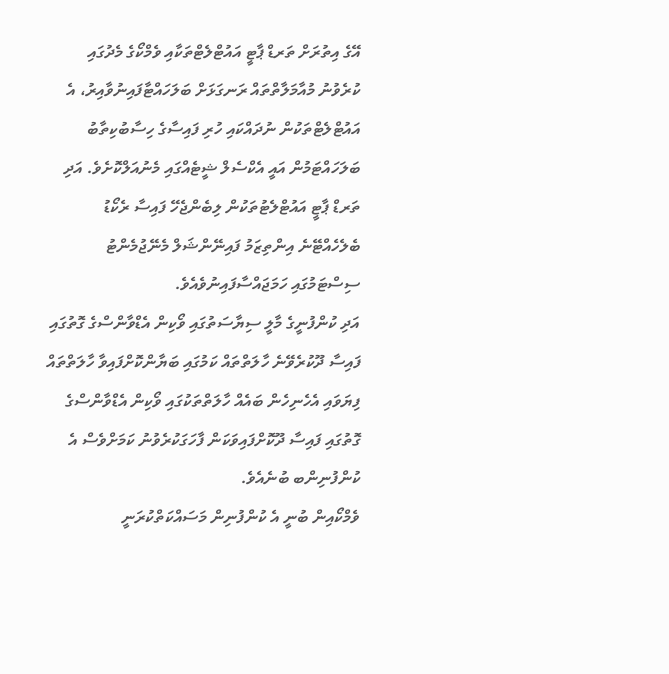އޭގެ އިތުރަށް ތަރޑް ޕާޓީ އައުޓްލެޓްތަކާއި ވެމްކޯގެ މެދުގައި ކުރެވުނު މުއާމަލާތްތައް ރަނގަޅަށް ބަލަހައްޓާފައިނުވާއިރު، އެ އައުޓްލެޓްތަކުން ނުދައްކައި ހުރި ފައިސާގެ ހިސާބުކިތާބު ބަލަހައްޓަމުން އައީ އެކްސެލް ޝީޓެއްގައި މެނުއަލްކޮށެވެ. އަދި ތަރޑް ޕާޓީ އައުޓްލެޓުތަކުން ލިބެންޖެހޭ ފައިސާ ރެކޯޑު ބެލެހެއްޓޭނެ އިންތިޒަމު ފައިނޭންޝަލް މެނޭޖުމެންޓު ސިސްޓަމުގައި ހަމަޖައްސާފައިނުވެއެވެ.
އަދި ކުންފުނީގެ މާލީ ސިޔާސަތުގައި ވޯކިން އެޑްވާންސްގެ ގޮތުގައި ފައިސާ ދޫކުރެވޭނެ ހާލަތްތައް ކަމުގައި ބަޔާންކޮށްފައިވާ ހާލަތްތައް ފިޔަވައި އެހެނިހެން ބައެއް ހާލަތްތަކުގައި ވޯކިން އެޑްވާންސްގެ ގޮތުގައި ފައިސާ ދޫކޮށްފައިވަކަން ފާހަގަކުރެވުނު ކަމަށްވެސް އެ ކުންފުނިންބ ބުނެއެވެ.
ވެމްކޯއިން ބުނީ އެ ކުންފުނިން މަސައްކަތްކުރަނީ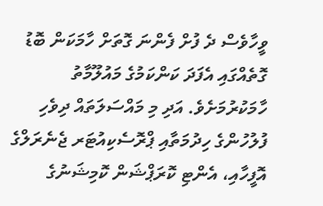ވީހާވެސް ދެ ފުށް ފެންނަ ގޮތަށް ހާމަކަން ބޮޑު ގޮތެއްގައި އެފަދަ ކަންކަމުގެ މައުލޫމާތު ހާމަކުރުމަށެވެ. އަދި މި މައްސަލަތައް ދިވެހި ފުލުހުންގެ ހިދުމަތާއި ޕްރޮސެކިއުޓަރ ޖެނެރަލްގެ އޮފީހާއި، އެންޓި ކޮރަޕްޝަން ކޮމިޝަނުގެ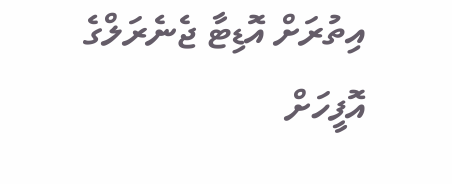އިތުރަށް އޮޑިޓާ ޖެނެރަލްގެ އޮފީހަށް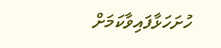ހުށަހަޅާފައިވާކަމަށް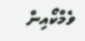ވެމްކޯއިން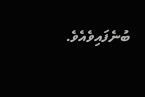ބުނެފައިވެއެވެ.